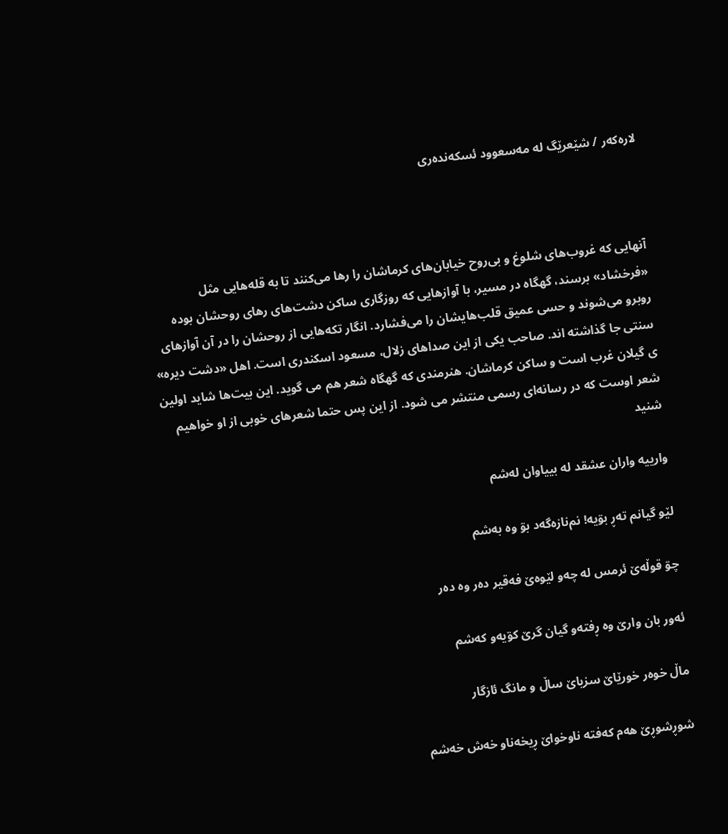لاره‌که‌ر / شێعرێگ له‌ مه‌سعوود ئسکه‌نده‌ری



آنهایی که غروب‌های شلوغ و بی‌روح خیابان‌های کرماشان را رها می‌کنند تا به قله‌هایی مثل «فرخشاد» برسند، گهگاه در مسیر، با آوازهایی که روزگاری ساکن دشت‌های رهای روحشان بوده روبرو می‌شوند و حسی عمیق قلب‌هایشان را می‌فشارد. انگار تکه‌هایی از روحشان را در آن آوازهای سنتی جا گذاشته اند. صاحب یکی از این صداهای زلال، مسعود اسکندری است. اهل «دشت دیره» ی گیلان غرب است و ساکن کرماشان. هنرمندی که گهگاه شعر هم می گوید. این بیت‌ها شاید اولین شعر اوست که در رسانه‌ای رسمی منتشر می شود. از این پس حتما شعرهای خوبی از او خواهیم شنید

وارییه‌ واران عشقد له‌ بییاوان له‌شم

لێو گیانم ته‌ڕ بۊیه‌! نم‌نازه‌گه‌د بۊ وه‌ به‌شم

چۊ قوڵه‌ێ ئرمس له‌ چه‌و لێوه‌ێ فه‌قیر ده‌ر وه‌ ده‌ر

ئه‌ور بان وارێ وه‌ ڕفته‌و گیان گرێ کۊیه‌و که‌شم

ماڵ خوه‌ر خورێاێ سزیاێ ساڵ و مانگ ئازگار

شوڕشوڕێ هه‌م که‌فته‌ ناوخواێ ڕیخه‌ناو خه‌ش خه‌شم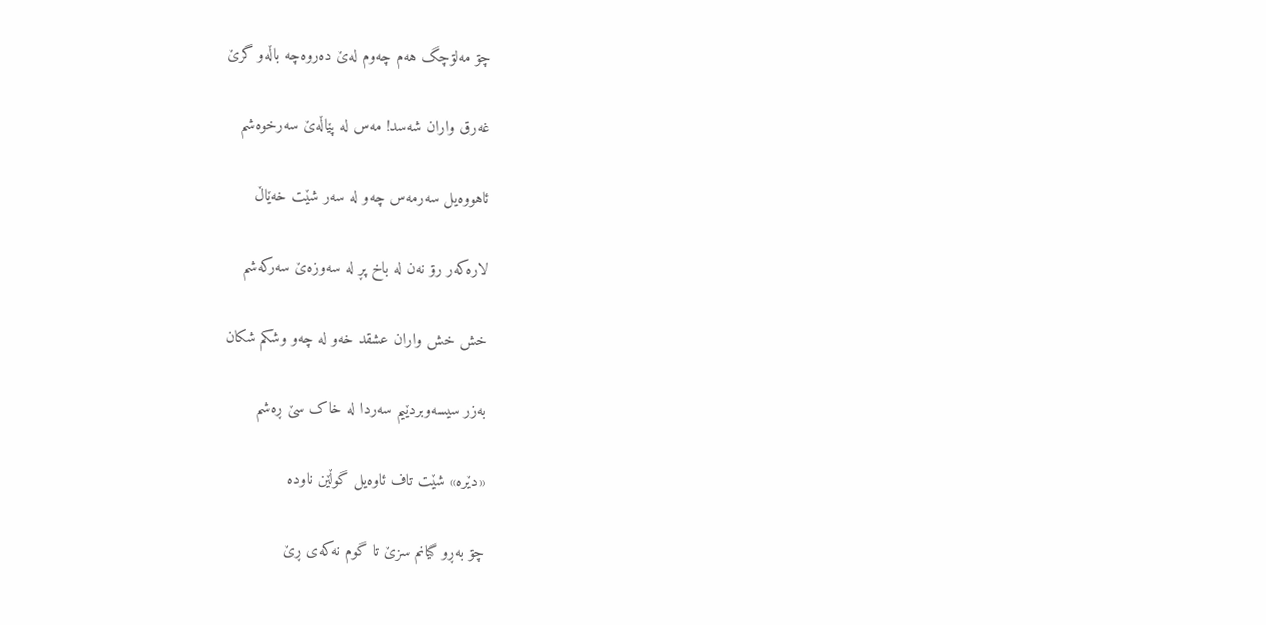چۊ مه‌لۊچگ هه‌م چه‌وم له‌ێ ده‌روه‌چه‌ باڵه‌و گرێ

غه‌رق واران شه‌سد! مه‌س له‌ پێاڵه‌ێ سه‌رخوه‌شم

ئاهووه‌یل سه‌رمه‌س چه‌و له‌ سه‌ر شێت خه‌ێاڵ

لاره‌که‌ر رۊ نه‌ن له‌ باخ پڕ له‌ سه‌وزه‌ێ سه‌رکه‌شم

خش خش واران عشقد خه‌و له‌ چه‌و وشکم شکان

به‌زر سیسه‌وبردێیم سه‌ردا له‌ خاک سێ ڕه‌شم

«دێره‌» شێت تاف ئاوه‌یل گوڵێن ناوده‌

چۊ به‌ڕو گیانم سزێ تا گوم نه‌که‌ی ڕێ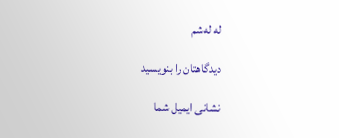له‌ له‌شم

دیدگاهتان را بنویسید

نشانی ایمیل شما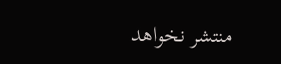منتشر نخواهد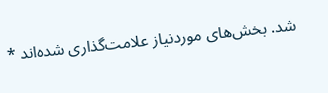شد. بخش‌های موردنیاز علامت‌گذاری شده‌اند *